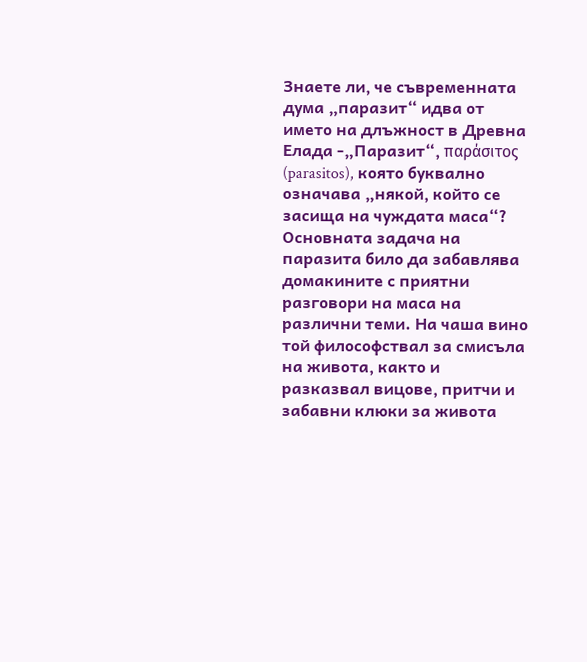Знаете ли, че съвременната дума „паразит“ идва от името на длъжност в Древна Елада -„Паразит“, παράσιτος (parasitos), която буквално означава „някой, който се засища на чуждата маса“?
Основната задача на паразита било да забавлява домакините с приятни разговори на маса на различни теми. На чаша вино той философствал за смисъла на живота, както и разказвал вицове, притчи и забавни клюки за живота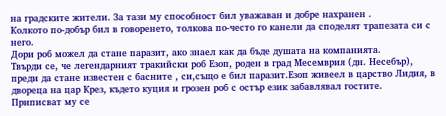на градските жители. За тази му способност бил уважаван и добре нахранен .
Колкото по-добър бил в говоренето, толкова по-често го канели да споделят трапезата си с него.
Дори роб можел да стане паразит, ако знаел как да бъде душата на компанията.
Твърди се, че легендарният тракийски роб Езоп, роден в град Месемврия (дн. Несебър), преди да стане известен с басните , си,също е бил паразит.Езоп живеел в царство Лидия, в двореца на цар Крез, където куция и грозен роб с остър език забавлявал гостите.
Приписват му се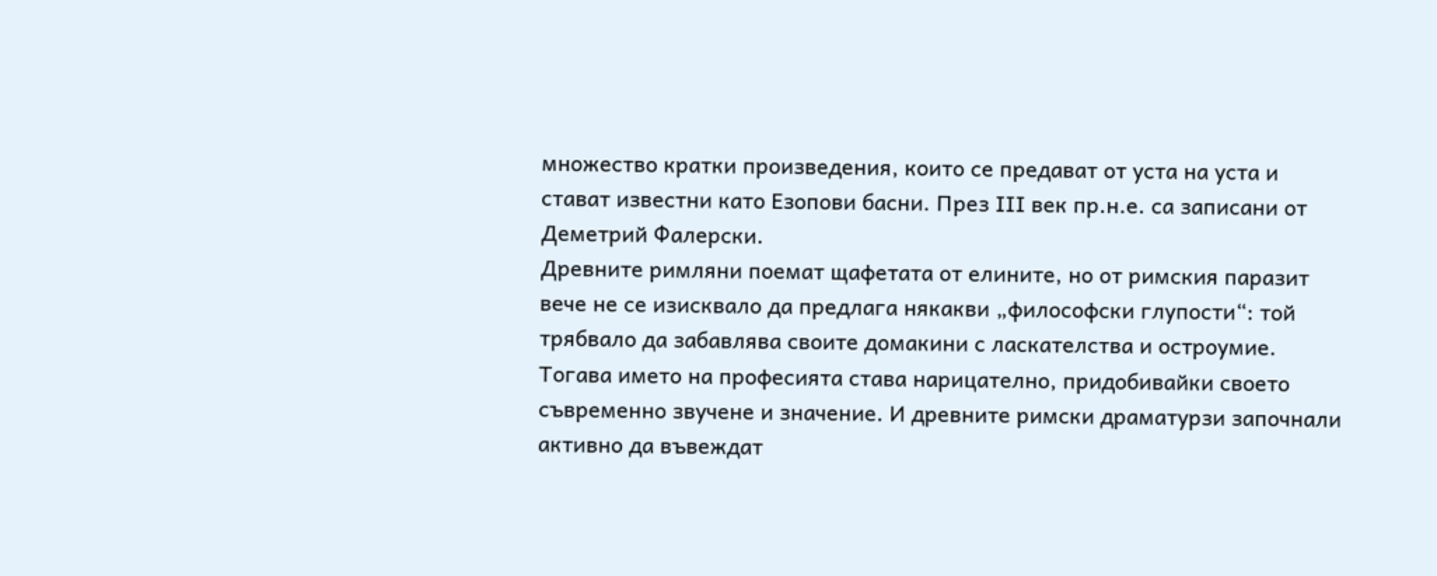множество кратки произведения, които се предават от уста на уста и стават известни като Езопови басни. През ІІІ век пр.н.е. са записани от Деметрий Фалерски.
Древните римляни поемат щафетата от елините, но от римския паразит вече не се изисквало да предлага някакви „философски глупости“: той трябвало да забавлява своите домакини с ласкателства и остроумие. Тогава името на професията става нарицателно, придобивайки своето съвременно звучене и значение. И древните римски драматурзи започнали активно да въвеждат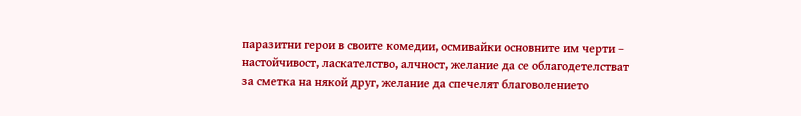паразитни герои в своите комедии, осмивайки основните им черти – настойчивост, ласкателство, алчност, желание да се облагодетелстват за сметка на някой друг, желание да спечелят благоволението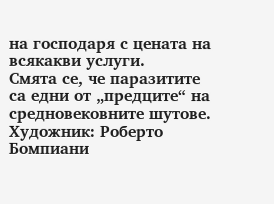на господаря с цената на всякакви услуги.
Смята се, че паразитите са едни от „предците“ на средновековните шутове.
Художник: Роберто Бомпиани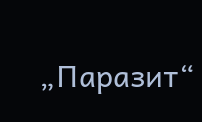„Паразит“